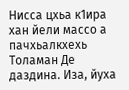Нисса цхьа к1ира хан йели массо а пачхьалкхехь Толаман Де даздина. Иза, йуха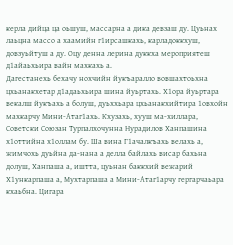керла дийца ца оьшуш, массарна а дика девзаш ду. Цуьнах лаьцна массо а хаамийн г1ирсашкахь, карладоккхуш, довзуьйтуш а ду. Оцу денна лерина дуккха мероприятеш д1айаьхьира вайн махкахь а.
Дагестанехь бехачу нохчийн йукъаралло вовшахтоьхна цхьанакхетар д1адаьхьира шина йуьртахь. Х1ора йуьртара векалш йукъахь а болуш, дуьххьара цхьанакхийтира 1овхойн махкарчу Мини-Атаг1ахь. Кхузахь, хууш ма-хиллара, Советски Союзан Турпалхочунна Нурадилов Ханпашина х1оттийна х1оллам бу. Ша вина Г1ачалкъахь велахь а, жимчохь дуьйна да-нана а делла байлахь висар бахьна долуш, Ханпаша а, иштта, цуьнан баккхий вежарий Х1ункарпаша а, Мухтарпаша а Мини-Атаг1арчу гергарчаьара кхаьбна. Цигара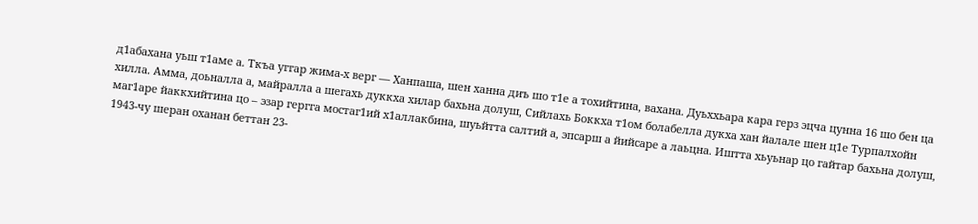д1абахана уьш т1аме а. Ткъа уггар жима-х верг — Ханпаша, шен ханна диъ шо т1е а тохийтина, вахана. Дуьххьара кара герз эцча цунна 16 шо бен ца хилла. Амма, доьналла а, майралла а шегахь дуккха хилар бахьна долуш, Сийлахь Боккха т1ом болабелла дукха хан йалале шен ц1е Турпалхойн маг1аре йаккхийтина цо – эзар гергга мостаг1ий х1аллакбина, шуьйтта салтий а, эпсарш а йийсаре а лаьцна. Иштта хьуьнар цо гайтар бахьна долуш, 1943-чу шеран оханан беттан 23-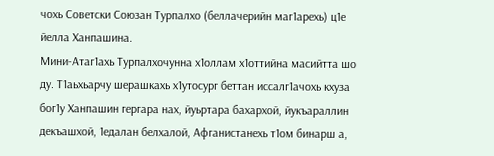чохь Советски Союзан Турпалхо (беллачерийн маг1арехь) ц1е йелла Ханпашина.
Мини-Атаг1ахь Турпалхочунна х1оллам х1оттийна масийтта шо ду. Т1аьхьарчу шерашкахь х1утосург беттан иссалг1ачохь кхуза бог1у Ханпашин гергара нах, йуьртара бахархой, йукъараллин декъашхой, 1едалан белхалой, Афганистанехь т1ом бинарш а,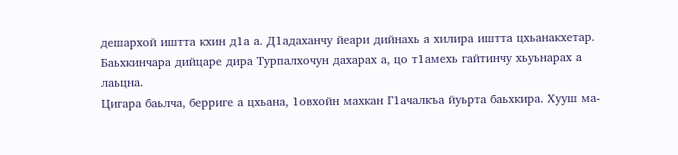дешархой иштта кхин д1а а. Д1адаханчу йеари дийнахь а хилира иштта цхьанакхетар. Баьхкинчара дийцаре дира Турпалхочун дахарах а, цо т1амехь гайтинчу хьуьнарах а лаьцна.
Цигара баьлча, берриге а цхьана, 1овхойн махкан Г1ачалкъа йуьрта баьхкира. Хууш ма-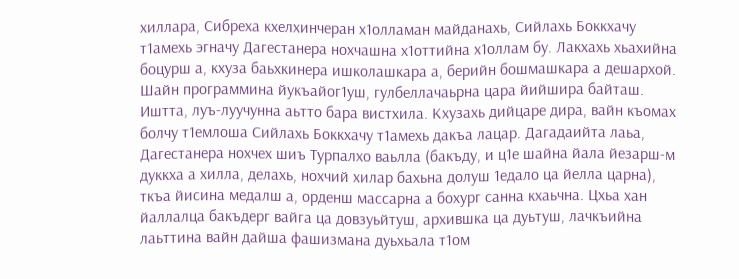хиллара, Сибреха кхелхинчеран х1олламан майданахь, Сийлахь Боккхачу т1амехь эгначу Дагестанера нохчашна х1оттийна х1оллам бу. Лакхахь хьахийна боцурш а, кхуза баьхкинера ишколашкара а, берийн бошмашкара а дешархой. Шайн программина йукъайог1уш, гулбеллачаьрна цара йийшира байташ. Иштта, луъ-луучунна аьтто бара вистхила. Кхузахь дийцаре дира, вайн къомах болчу т1емлоша Сийлахь Боккхачу т1амехь дакъа лацар. Дагадаийта лаьа, Дагестанера нохчех шиъ Турпалхо ваьлла (бакъду, и ц1е шайна йала йезарш-м дуккха а хилла, делахь, нохчий хилар бахьна долуш 1едало ца йелла царна), ткъа йисина медалш а, орденш массарна а бохург санна кхаьчна. Цхьа хан йаллалца бакъдерг вайга ца довзуьйтуш, архившка ца дуьтуш, лачкъийна лаьттина вайн дайша фашизмана дуьхьала т1ом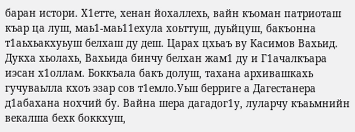баран истори. Х1етте, хенан йохаллехь, вайн къоман патриоташ къар ца луш, маь1-маь11ехула хоьттуш, дуьйцуш, бакъонна т1аьхьакхуьуш белхаш ду деш. Царах цхьаъ ву Касимов Вахьид. Дукха хьолахь, Вахьида бинчу белхан жам1 ду и Г1ачалкъара иэсан х1оллам. Боккъала бакъ долуш, тахана архивашкахь гучуваьлла кхоъ эзар сов т1емло.Уьш берриге а Дагестанера д1абахана нохчий бу. Вайна шера дагадог1у, луларчу къаьмнийн векалша бехк боккхуш,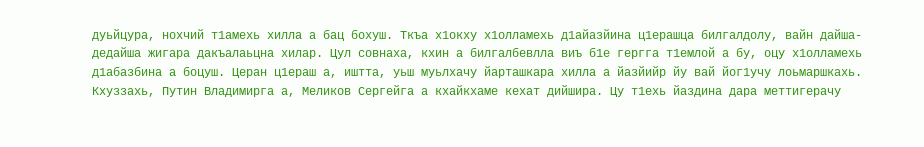дуьйцура, нохчий т1амехь хилла а бац бохуш. Ткъа х1окху х1олламехь д1айазйина ц1ерашца билгалдолу, вайн дайша-дедайша жигара дакъалаьцна хилар. Цул совнаха, кхин а билгалбевлла виъ б1е гергга т1емлой а бу, оцу х1олламехь д1абазбина а боцуш. Церан ц1ераш а, иштта, уьш муьлхачу йарташкара хилла а йазйийр йу вай йог1учу лоьмаршкахь.
Кхуззахь, Путин Владимирга а, Меликов Сергейга а кхайкхаме кехат дийшира. Цу т1ехь йаздина дара меттигерачу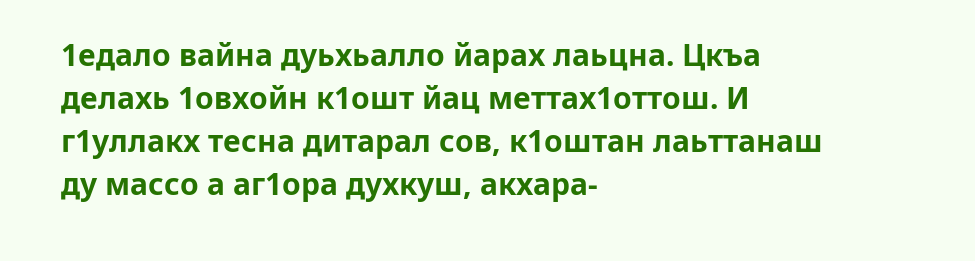1едало вайна дуьхьалло йарах лаьцна. Цкъа делахь 1овхойн к1ошт йац меттах1оттош. И г1уллакх тесна дитарал сов, к1оштан лаьттанаш ду массо а аг1ора духкуш, акхара-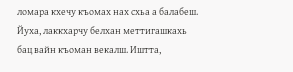ломара кхечу къомах нах схьа а балабеш. Йуха, лаккхарчу белхан меттигашкахь бац вайн къоман векалш. Иштта,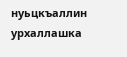нуьцкъаллин урхаллашка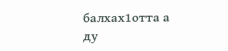балхах1отта а ду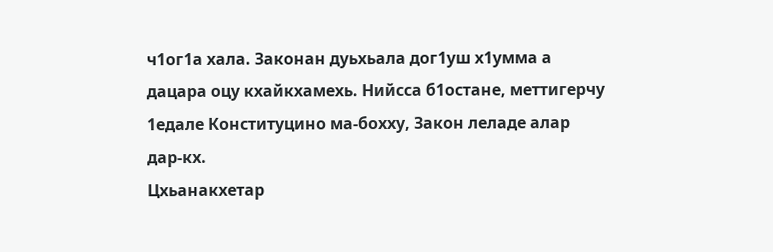ч1ог1а хала. Законан дуьхьала дог1уш х1умма а дацара оцу кхайкхамехь. Нийсса б1остане, меттигерчу 1едале Конституцино ма-бохху, Закон леладе алар дар-кх.
Цхьанакхетар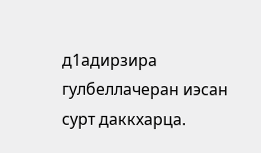д1адирзира гулбеллачеран иэсан сурт даккхарца.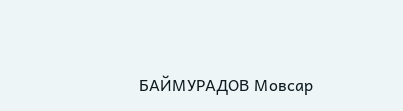БАЙМУРАДОВ Мовсар